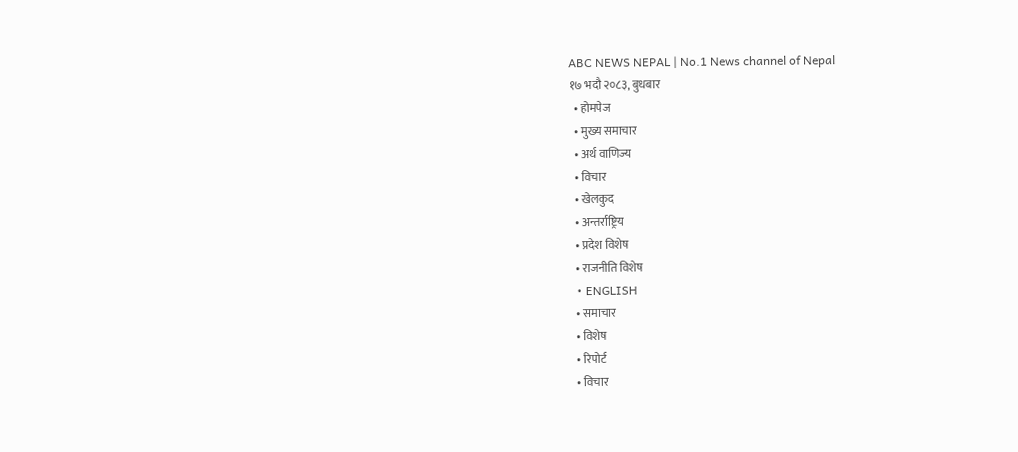ABC NEWS NEPAL | No.1 News channel of Nepal
१७ भदौ २०८३, बुधबार
  • होमपेज
  • मुख्य समाचार
  • अर्थ वाणिज्य
  • विचार
  • खेलकुद
  • अन्तर्राष्ट्रिय
  • प्रदेश विशेष
  • राजनीति विशेष
  • ENGLISH
  • समाचार
  • विशेष
  • रिपोर्ट
  • विचार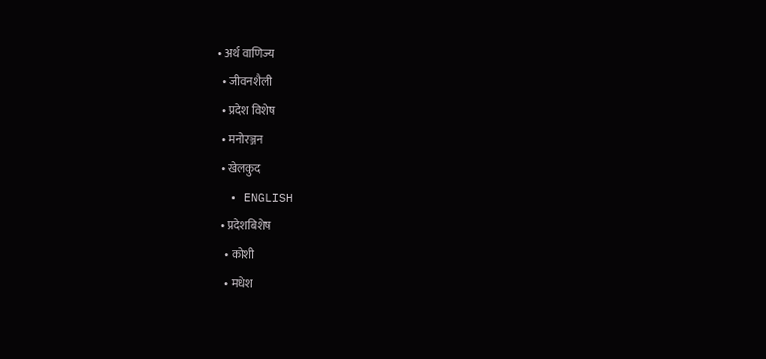• अर्थ वाणिज्य
  • जीवनशैली
  • प्रदेश विशेष
  • मनोरञ्जन
  • खेलकुद
  • ENGLISH
  • प्रदेशबिशेष
    • कोशी
    • मधेश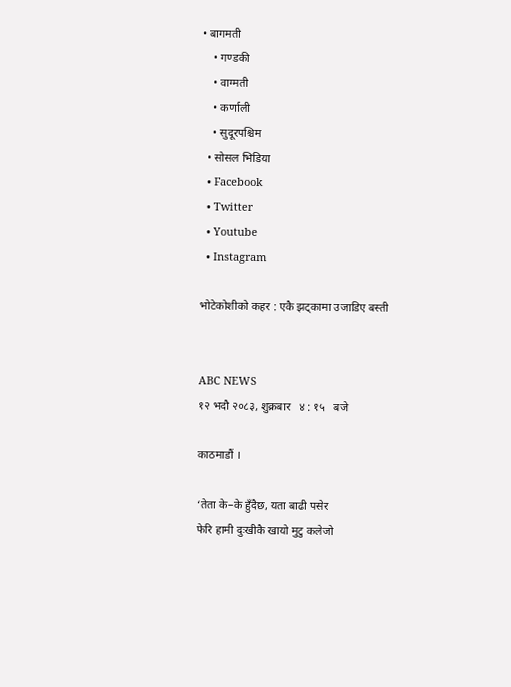• बागमती
    • गण्डकी
    • वाग्मती
    • कर्णाली
    • सुदूरपश्चिम
  • सोसल भिडिया
  • Facebook
  • Twitter
  • Youtube
  • Instagram

भोटेकोशीको कहर : एकै झट्कामा उजाडिए बस्ती


ABC NEWS
१२ भदौ २०८३, शुक्रबार   ४ : १५   बजे

काठमाडौं ।

‘तेता के–के हुँदैछ, यता बाढी पसेर
फेरि हामी दुःखीकै खायो मुटु कलेजो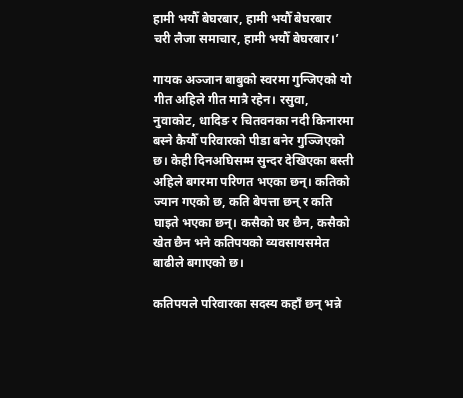हामी भयौँ बेघरबार, हामी भयौँ बेघरबार
चरी लैजा समाचार, हामी भयौँ बेघरबार।’

गायक अञ्जान बाबुको स्वरमा गुन्जिएको यो गीत अहिले गीत मात्रै रहेन। रसुवा, नुवाकोट, धादिङ र चितवनका नदी किनारमा बस्ने कैयौँ परिवारको पीडा बनेर गुञ्जिएको छ। केही दिनअघिसम्म सुन्दर देखिएका बस्ती अहिले बगरमा परिणत भएका छन्। कतिको ज्यान गएको छ, कति बेपत्ता छन् र कति घाइते भएका छन्। कसैको घर छैन, कसैको खेत छैन भने कतिपयको व्यवसायसमेत बाढीले बगाएको छ।

कतिपयले परिवारका सदस्य कहाँ छन् भन्ने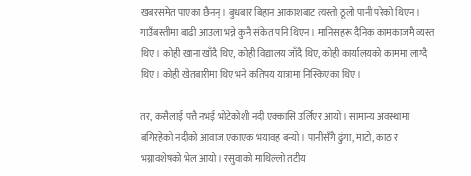खबरसमेत पाएका छैनन्। बुधबार बिहान आकाशबाट त्यस्तो ठूलो पानी परेको थिएन। गाउँबस्तीमा बाढी आउला भन्ने कुनै संकेत पनि थिएन। मानिसहरू दैनिक कामकाजमै व्यस्त थिए। कोही खाना खाँदै थिए, कोही विद्यालय जाँदै थिए, कोही कार्यालयको काममा लाग्दै थिए। कोही खेतबारीमा थिए भने कतिपय यात्रामा निस्किएका थिए।

तर, कसैलाई पत्तै नभई भोटेकोशी नदी एक्कासि उर्लिएर आयो। सामान्य अवस्थामा बगिरहेको नदीको आवाज एकाएक भयावह बन्यो। पानीसँगै ढुंगा, माटो, काठ र भग्नावशेषको भेल आयो। रसुवाको माथिल्लो तटीय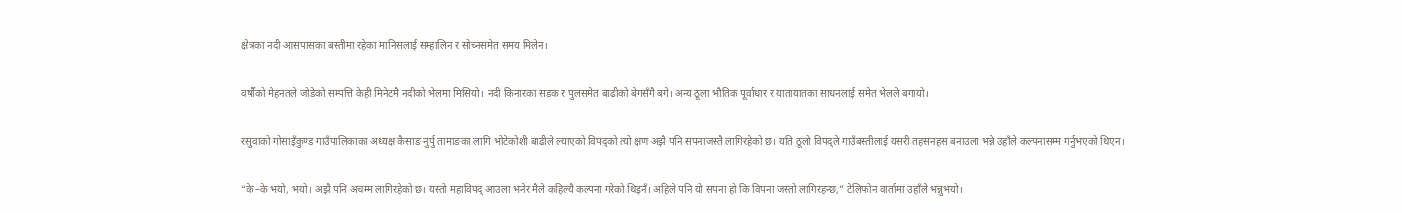क्षेत्रका नदी आसपासका बस्तीमा रहेका मानिसलाई सम्हालिन र सोच्नसमेत समय मिलेन।

वर्षौंको मेहनतले जोडेको सम्पत्ति केही मिनेटमै नदीको भेलमा मिसियो। नदी किनारका सडक र पुलसमेत बाढीको बेगसँगै बगे। अन्य ठूला भौतिक पूर्वाधार र यातायातका साधनलाई समेत भेलले बगायो।

रसुवाको गोसाइँकुण्ड गाउँपालिकाका अध्यक्ष कैसाङ नुर्पु तामाङका लागि भोटेकोशी बाढीले ल्याएको विपद्को त्यो क्षण अझै पनि सपनाजस्तै लागिरहेको छ। यति ठूलो विपद्ले गाउँबस्तीलाई यसरी तहसनहस बनाउला भन्ने उहाँले कल्पनासम्म गर्नुभएको थिएन।

“के–के भयो, भयो। अझै पनि अचम्म लागिरहेको छ। यस्तो महाविपद् आउला भनेर मैले कहिल्यै कल्पना गरेको थिइनँ। अहिले पनि यो सपना हो कि विपना जस्तो लागिरहन्छ,” टेलिफोन वार्तामा उहाँले भन्नुभयो।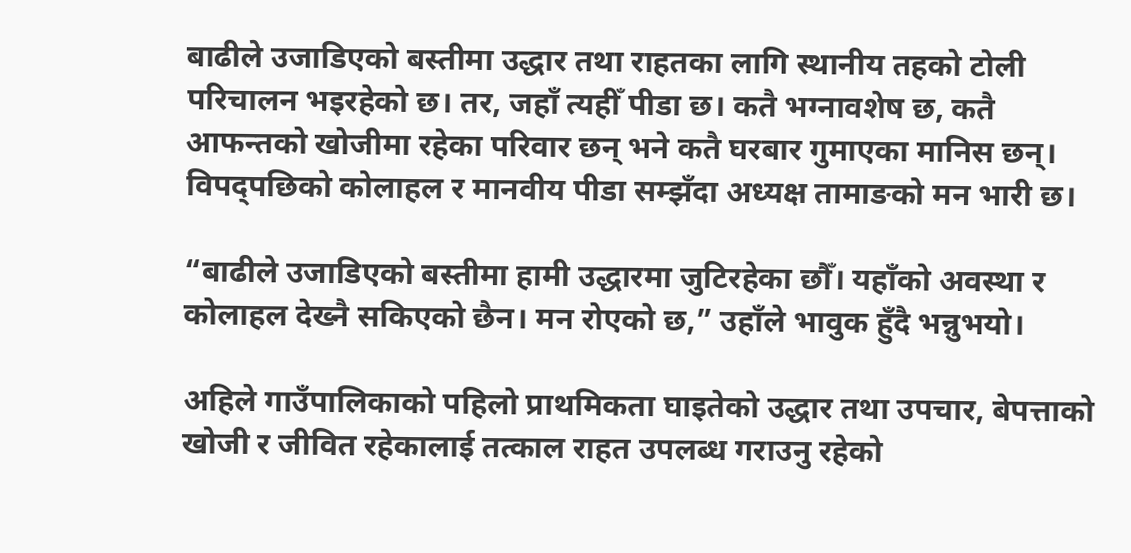बाढीले उजाडिएको बस्तीमा उद्धार तथा राहतका लागि स्थानीय तहको टोली परिचालन भइरहेको छ। तर, जहाँ त्यहीँ पीडा छ। कतै भग्नावशेष छ, कतै आफन्तको खोजीमा रहेका परिवार छन् भने कतै घरबार गुमाएका मानिस छन्। विपद्पछिको कोलाहल र मानवीय पीडा सम्झँदा अध्यक्ष तामाङको मन भारी छ।

“बाढीले उजाडिएको बस्तीमा हामी उद्धारमा जुटिरहेका छौँ। यहाँको अवस्था र कोलाहल देख्नै सकिएको छैन। मन रोएको छ,” उहाँले भावुक हुँदै भन्नुभयो।

अहिले गाउँपालिकाको पहिलो प्राथमिकता घाइतेको उद्धार तथा उपचार, बेपत्ताको खोजी र जीवित रहेकालाई तत्काल राहत उपलब्ध गराउनु रहेको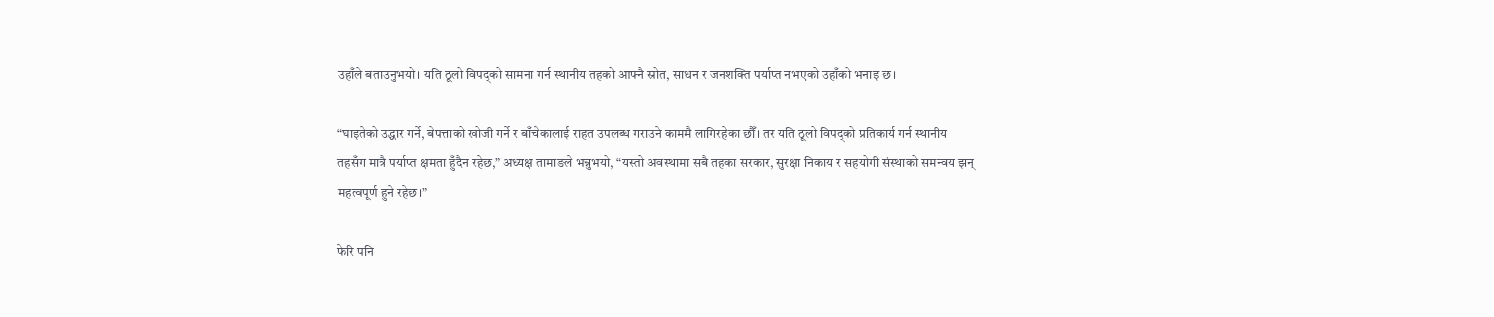उहाँले बताउनुभयो। यति ठूलो विपद्को सामना गर्न स्थानीय तहको आफ्नै स्रोत, साधन र जनशक्ति पर्याप्त नभएको उहाँको भनाइ छ।

“घाइतेको उद्धार गर्ने, बेपत्ताको खोजी गर्ने र बाँचेकालाई राहत उपलब्ध गराउने काममै लागिरहेका छौँ। तर यति ठूलो विपद्को प्रतिकार्य गर्न स्थानीय तहसँग मात्रै पर्याप्त क्षमता हुँदैन रहेछ,” अध्यक्ष तामाङले भन्नुभयो, “यस्तो अवस्थामा सबै तहका सरकार, सुरक्षा निकाय र सहयोगी संस्थाको समन्वय झन् महत्वपूर्ण हुने रहेछ।”

फेरि पनि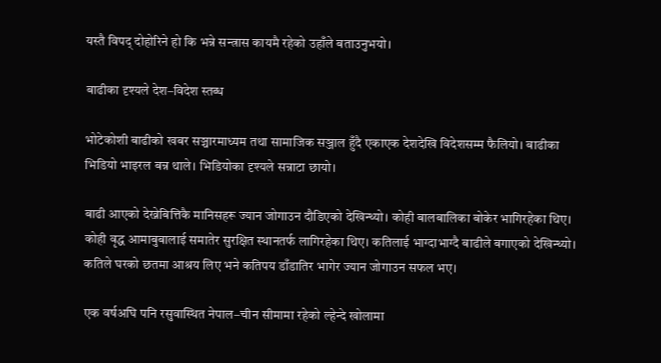यस्तै विपद् दोहोरिने हो कि भन्ने सन्त्रास कायमै रहेको उहाँले बताउनुभयो।

बाढीका दृश्यले देश–विदेश स्तब्ध

भोटेकोशी बाढीको खबर सञ्चारमाध्यम तथा सामाजिक सञ्जाल हुँदै एकाएक देशदेखि विदेशसम्म फैलियो। बाढीका भिडियो भाइरल बन्न थाले। भिडियोका दृश्यले सन्नाटा छायो।

बाढी आएको देख्नेबित्तिकै मानिसहरू ज्यान जोगाउन दौडिएको देखिन्थ्यो। कोही बालबालिका बोकेर भागिरहेका थिए। कोही वृद्ध आमाबुबालाई समातेर सुरक्षित स्थानतर्फ लागिरहेका थिए। कतिलाई भाग्दाभाग्दै बाढीले बगाएको देखिन्थ्यो। कतिले घरको छतमा आश्रय लिए भने कतिपय डाँडातिर भागेर ज्यान जोगाउन सफल भए।

एक वर्षअघि पनि रसुवास्थित नेपाल–चीन सीमामा रहेको ल्हेन्दे खोलामा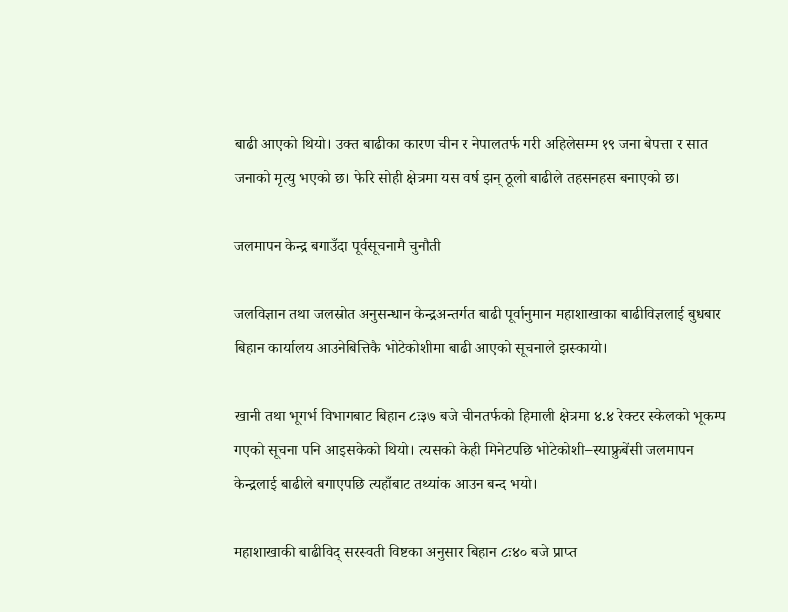बाढी आएको थियो। उक्त बाढीका कारण चीन र नेपालतर्फ गरी अहिलेसम्म १९ जना बेपत्ता र सात जनाको मृत्यु भएको छ। फेरि सोही क्षेत्रमा यस वर्ष झन् ठूलो बाढीले तहसनहस बनाएको छ।

जलमापन केन्द्र बगाउँदा पूर्वसूचनामै चुनौती

जलविज्ञान तथा जलस्रोत अनुसन्धान केन्द्रअन्तर्गत बाढी पूर्वानुमान महाशाखाका बाढीविज्ञलाई बुधबार बिहान कार्यालय आउनेबित्तिकै भोटेकोशीमा बाढी आएको सूचनाले झस्कायो।

खानी तथा भूगर्भ विभागबाट बिहान ८ः३७ बजे चीनतर्फको हिमाली क्षेत्रमा ४.४ रेक्टर स्केलको भूकम्प गएको सूचना पनि आइसकेको थियो। त्यसको केही मिनेटपछि भोटेकोशी–स्याफ्रुबेंसी जलमापन केन्द्रलाई बाढीले बगाएपछि त्यहाँबाट तथ्यांक आउन बन्द भयो।

महाशाखाकी बाढीविद् सरस्वती विष्टका अनुसार बिहान ८ः४० बजे प्राप्त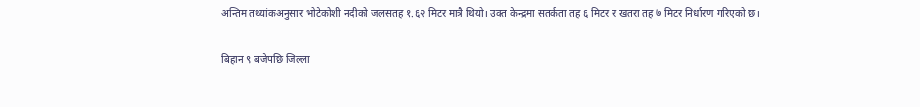अन्तिम तथ्यांकअनुसार भोटेकोशी नदीको जलसतह १.६२ मिटर मात्रै थियो। उक्त केन्द्रमा सतर्कता तह ६ मिटर र खतरा तह ७ मिटर निर्धारण गरिएको छ।

बिहान ९ बजेपछि जिल्ला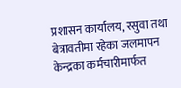प्रशासन कार्यालय, रसुवा तथा बेत्रावतीमा रहेका जलमापन केन्द्रका कर्मचारीमार्फत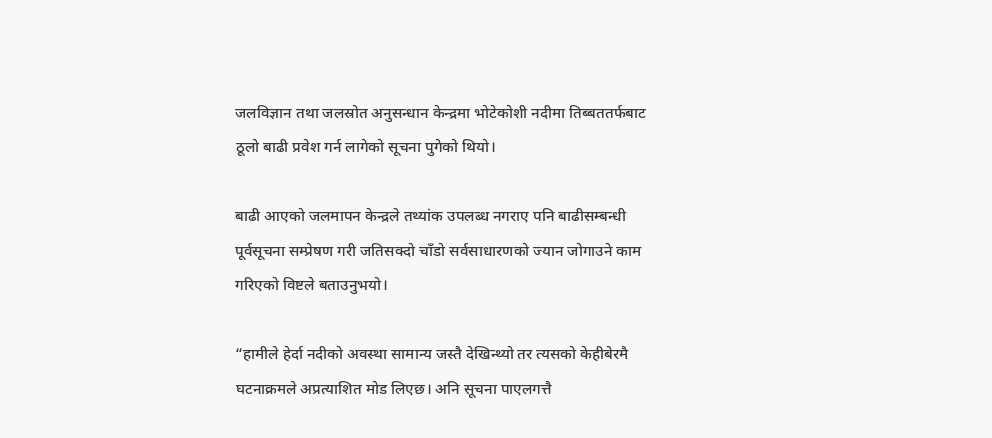जलविज्ञान तथा जलस्रोत अनुसन्धान केन्द्रमा भोटेकोशी नदीमा तिब्बततर्फबाट ठूलो बाढी प्रवेश गर्न लागेको सूचना पुगेको थियो।

बाढी आएको जलमापन केन्द्रले तथ्यांक उपलब्ध नगराए पनि बाढीसम्बन्धी पूर्वसूचना सम्प्रेषण गरी जतिसक्दो चाँडो सर्वसाधारणको ज्यान जोगाउने काम गरिएको विष्टले बताउनुभयो।

“हामीले हेर्दा नदीको अवस्था सामान्य जस्तै देखिन्थ्यो तर त्यसको केहीबेरमै घटनाक्रमले अप्रत्याशित मोड लिएछ। अनि सूचना पाएलगत्तै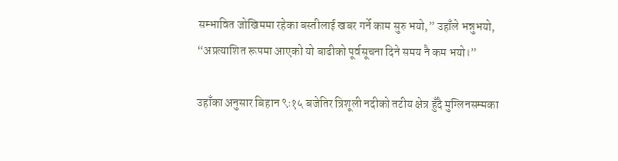सम्भावित जोखिममा रहेका बस्तीलाई खबर गर्ने काम सुरु भयो,” उहाँले भन्नुभयो, “अप्रत्याशित रूपमा आएको यो बाढीको पूर्वसूचना दिने समय नै कम भयो।”

उहाँका अनुसार बिहान ९ः१५ बजेतिर त्रिशूली नदीको तटीय क्षेत्र हुँदै मुग्लिनसम्मका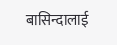बासिन्दालाई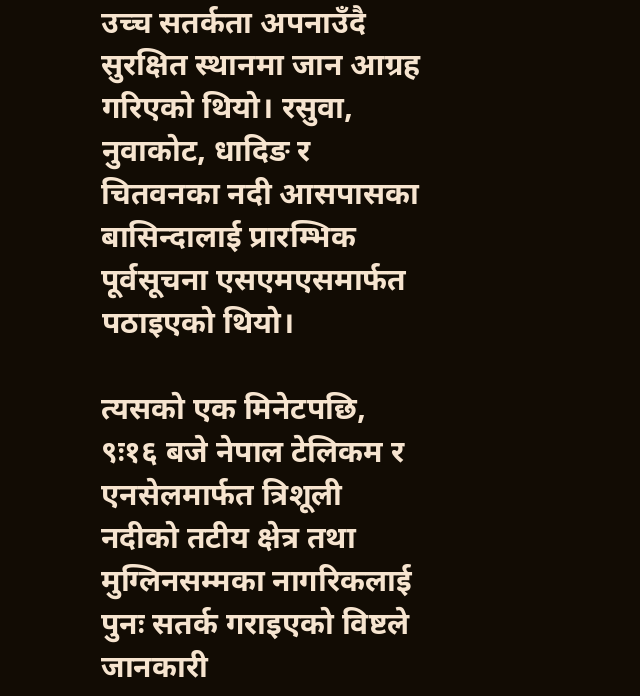उच्च सतर्कता अपनाउँदै सुरक्षित स्थानमा जान आग्रह गरिएको थियो। रसुवा, नुवाकोट, धादिङ र चितवनका नदी आसपासका बासिन्दालाई प्रारम्भिक पूर्वसूचना एसएमएसमार्फत पठाइएको थियो।

त्यसको एक मिनेटपछि, ९ः१६ बजे नेपाल टेलिकम र एनसेलमार्फत त्रिशूली नदीको तटीय क्षेत्र तथा मुग्लिनसम्मका नागरिकलाई पुनः सतर्क गराइएको विष्टले जानकारी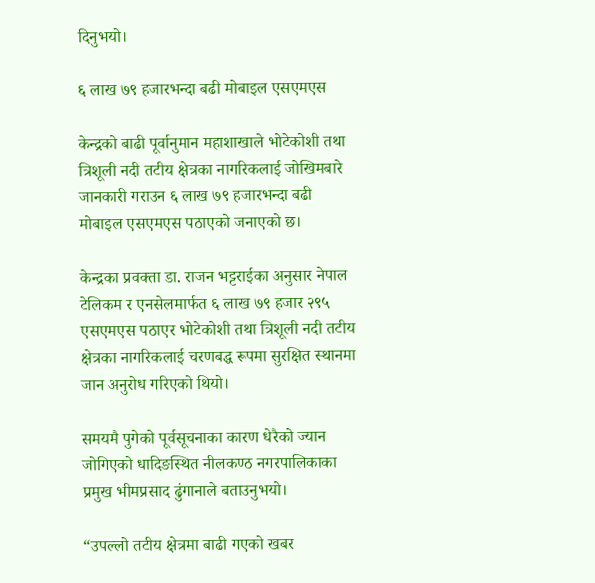दिनुभयो।

६ लाख ७९ हजारभन्दा बढी मोबाइल एसएमएस

केन्द्रको बाढी पूर्वानुमान महाशाखाले भोटेकोशी तथा त्रिशूली नदी तटीय क्षेत्रका नागरिकलाई जोखिमबारे जानकारी गराउन ६ लाख ७९ हजारभन्दा बढी मोबाइल एसएमएस पठाएको जनाएको छ।

केन्द्रका प्रवक्ता डा. राजन भट्टराईका अनुसार नेपाल टेलिकम र एनसेलमार्फत ६ लाख ७९ हजार २९५ एसएमएस पठाएर भोटेकोशी तथा त्रिशूली नदी तटीय क्षेत्रका नागरिकलाई चरणबद्ध रूपमा सुरक्षित स्थानमा जान अनुरोध गरिएको थियो।

समयमै पुगेको पूर्वसूचनाका कारण धेरैको ज्यान जोगिएको धादिङस्थित नीलकण्ठ नगरपालिकाका प्रमुख भीमप्रसाद ढुंगानाले बताउनुभयो।

“उपल्लो तटीय क्षेत्रमा बाढी गएको खबर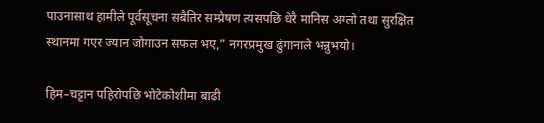पाउनासाथ हामीले पूर्वसूचना सबैतिर सम्प्रेषण त्यसपछि धेरै मानिस अग्लो तथा सुरक्षित स्थानमा गएर ज्यान जोगाउन सफल भए,” नगरप्रमुख ढुंगानाले भन्नुभयो।

हिम–चट्टान पहिरोपछि भोटेकोशीमा बाढी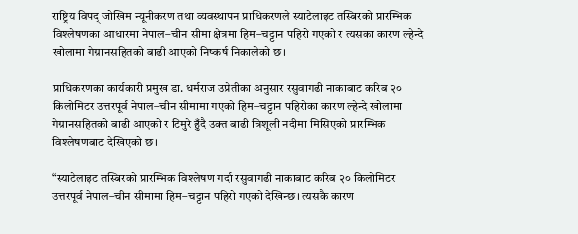राष्ट्रिय विपद् जोखिम न्यूनीकरण तथा व्यवस्थापन प्राधिकरणले स्याटेलाइट तस्बिरको प्रारम्भिक विश्लेषणका आधारमा नेपाल–चीन सीमा क्षेत्रमा हिम–चट्टान पहिरो गएको र त्यसका कारण ल्हेन्दे खोलामा गेग्रानसहितको बाढी आएको निष्कर्ष निकालेको छ।

प्राधिकरणका कार्यकारी प्रमुख डा. धर्मराज उप्रेतीका अनुसार रसुवागढी नाकाबाट करिब २० किलोमिटर उत्तरपूर्व नेपाल–चीन सीमामा गएको हिम–चट्टान पहिरोका कारण ल्हेन्दे खोलामा गेग्रानसहितको बाढी आएको र टिमुरे हुँदै उक्त बाढी त्रिशूली नदीमा मिसिएको प्रारम्भिक विश्लेषणबाट देखिएको छ।

“स्याटेलाइट तस्बिरको प्रारम्भिक विश्लेषण गर्दा रसुवागढी नाकाबाट करिब २० किलोमिटर उत्तरपूर्व नेपाल–चीन सीमामा हिम–चट्टान पहिरो गएको देखिन्छ। त्यसकै कारण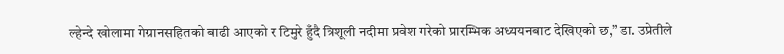ल्हेन्दे खोलामा गेग्रानसहितको बाढी आएको र टिमुरे हुँदै त्रिशूली नदीमा प्रवेश गरेको प्रारम्भिक अध्ययनबाट देखिएको छ,” डा. उप्रेतीले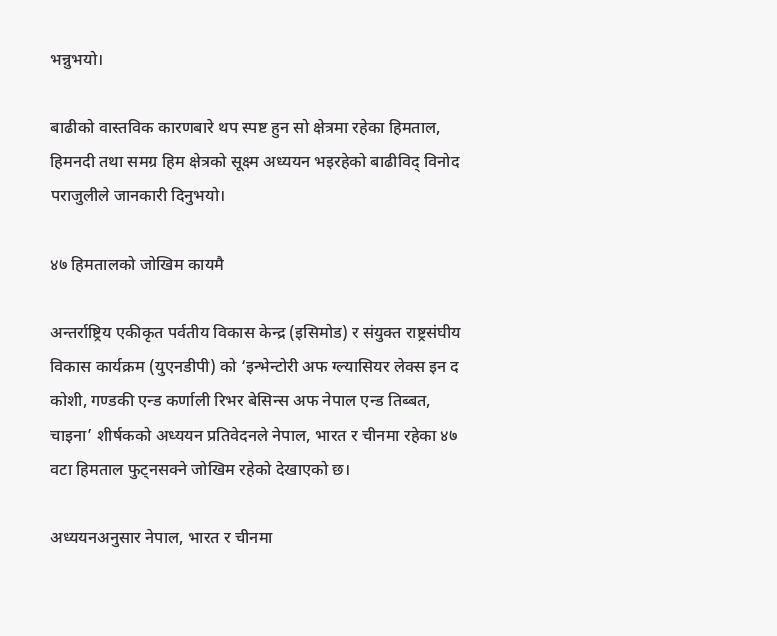भन्नुभयो।

बाढीको वास्तविक कारणबारे थप स्पष्ट हुन सो क्षेत्रमा रहेका हिमताल, हिमनदी तथा समग्र हिम क्षेत्रको सूक्ष्म अध्ययन भइरहेको बाढीविद् विनोद पराजुलीले जानकारी दिनुभयो।

४७ हिमतालको जोखिम कायमै

अन्तर्राष्ट्रिय एकीकृत पर्वतीय विकास केन्द्र (इसिमोड) र संयुक्त राष्ट्रसंघीय विकास कार्यक्रम (युएनडीपी) को ‘इन्भेन्टोरी अफ ग्ल्यासियर लेक्स इन द कोशी, गण्डकी एन्ड कर्णाली रिभर बेसिन्स अफ नेपाल एन्ड तिब्बत, चाइना’ शीर्षकको अध्ययन प्रतिवेदनले नेपाल, भारत र चीनमा रहेका ४७ वटा हिमताल फुट्नसक्ने जोखिम रहेको देखाएको छ।

अध्ययनअनुसार नेपाल, भारत र चीनमा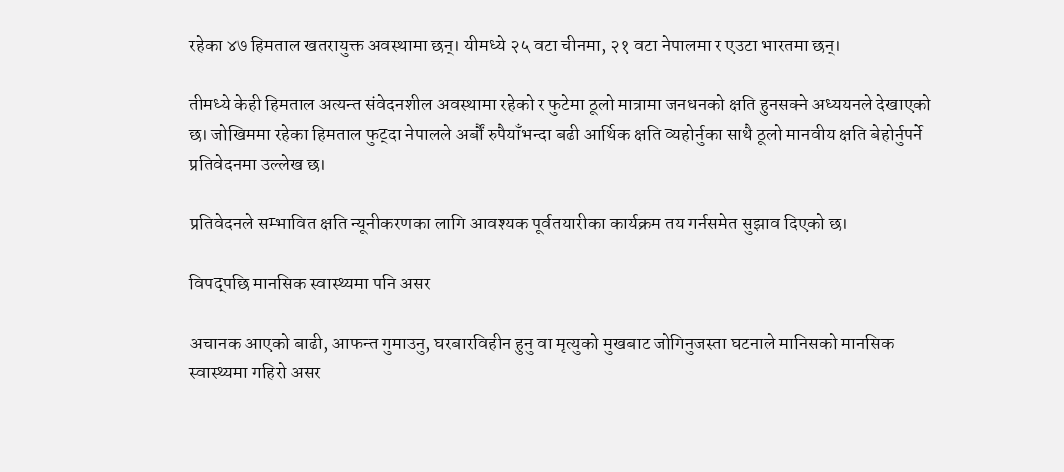रहेका ४७ हिमताल खतरायुक्त अवस्थामा छन्। यीमध्ये २५ वटा चीनमा, २१ वटा नेपालमा र एउटा भारतमा छन्।

तीमध्ये केही हिमताल अत्यन्त संवेदनशील अवस्थामा रहेको र फुटेमा ठूलो मात्रामा जनधनको क्षति हुनसक्ने अध्ययनले देखाएको छ। जोखिममा रहेका हिमताल फुट्दा नेपालले अर्बौं रुपैयाँभन्दा बढी आर्थिक क्षति व्यहोर्नुका साथै ठूलो मानवीय क्षति बेहोर्नुपर्ने प्रतिवेदनमा उल्लेख छ।

प्रतिवेदनले सम्भावित क्षति न्यूनीकरणका लागि आवश्यक पूर्वतयारीका कार्यक्रम तय गर्नसमेत सुझाव दिएको छ।

विपद्पछि मानसिक स्वास्थ्यमा पनि असर

अचानक आएको बाढी, आफन्त गुमाउनु, घरबारविहीन हुनु वा मृत्युको मुखबाट जोगिनुजस्ता घटनाले मानिसको मानसिक स्वास्थ्यमा गहिरो असर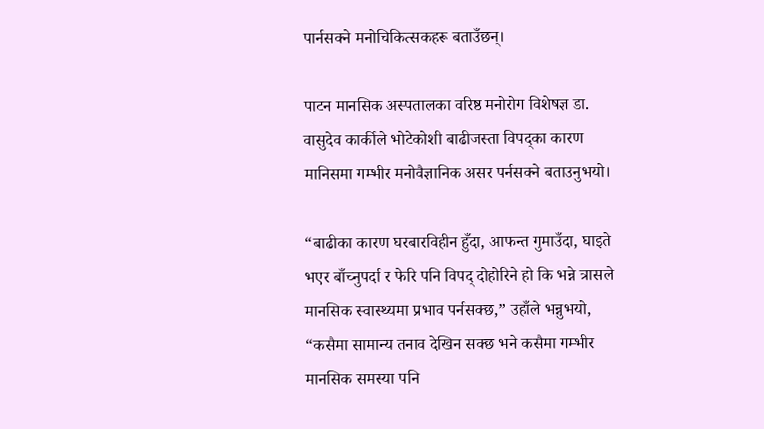पार्नसक्ने मनोचिकित्सकहरू बताउँछन्।

पाटन मानसिक अस्पतालका वरिष्ठ मनोरोग विशेषज्ञ डा. वासुदेव कार्कीले भोटेकोशी बाढीजस्ता विपद्का कारण मानिसमा गम्भीर मनोवैज्ञानिक असर पर्नसक्ने बताउनुभयो।

“बाढीका कारण घरबारविहीन हुँदा, आफन्त गुमाउँदा, घाइते भएर बाँच्नुपर्दा र फेरि पनि विपद् दोहोरिने हो कि भन्ने त्रासले मानसिक स्वास्थ्यमा प्रभाव पर्नसक्छ,” उहाँले भन्नुभयो, “कसैमा सामान्य तनाव देखिन सक्छ भने कसैमा गम्भीर मानसिक समस्या पनि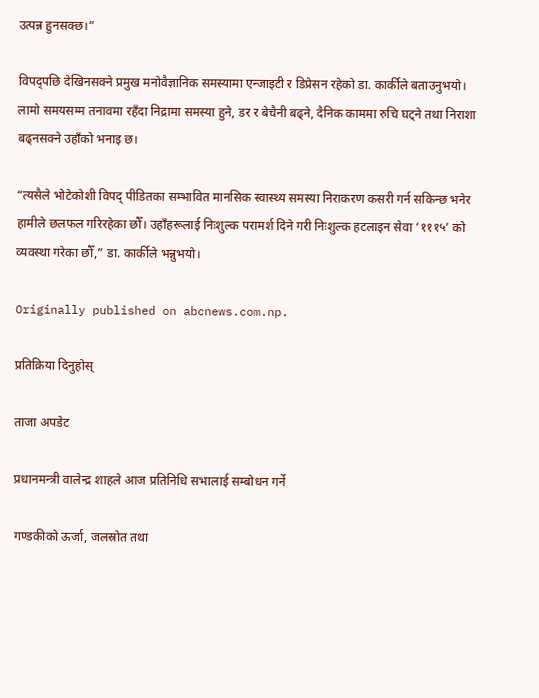उत्पन्न हुनसक्छ।”

विपद्पछि देखिनसक्ने प्रमुख मनोवैज्ञानिक समस्यामा एन्जाइटी र डिप्रेसन रहेको डा. कार्कीले बताउनुभयो। लामो समयसम्म तनावमा रहँदा निद्रामा समस्या हुने, डर र बेचैनी बढ्ने, दैनिक काममा रुचि घट्ने तथा निराशा बढ्नसक्ने उहाँको भनाइ छ।

“त्यसैले भोटेकोशी विपद् पीडितका सम्भावित मानसिक स्वास्थ्य समस्या निराकरण कसरी गर्न सकिन्छ भनेर हामीले छलफल गरिरहेका छौँ। उहाँहरूलाई निःशुल्क परामर्श दिने गरी निःशुल्क हटलाइन सेवा ‘१११५’ को व्यवस्था गरेका छौँ,” डा. कार्कीले भन्नुभयो।

Originally published on abcnews.com.np.

प्रतिक्रिया दिनुहोस्

ताजा अपडेट

प्रधानमन्त्री वालेन्द्र शाहले आज प्रतिनिधि सभालाई सम्बोधन गर्ने

गण्डकीको ऊर्जा, जलस्रोत तथा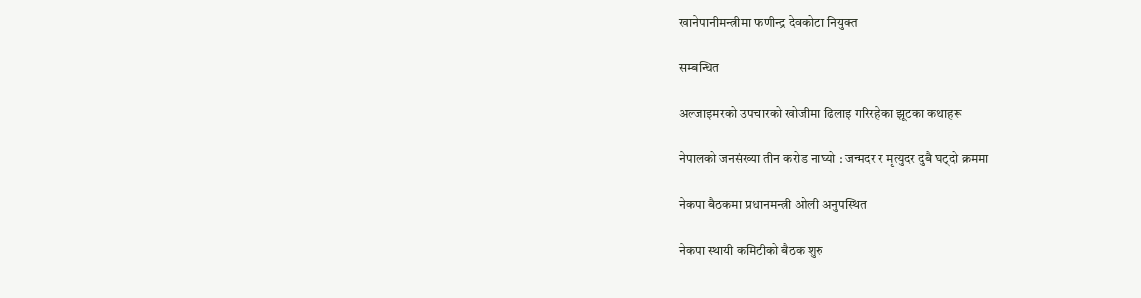खानेपानीमन्त्रीमा फणीन्द्र देवकोटा नियुक्त

सम्बन्धित

अल्जाइमरको उपचारको खोजीमा ढिलाइ गरिरहेका झूटका कथाहरू

नेपालको जनसंख्या तीन करोड नाघ्यो : जन्मदर र मृत्युदर दुबै घट्दो क्रममा

नेकपा बैठकमा प्रधानमन्त्री ओली अनुपस्थित

नेकपा स्थायी कमिटीको बैठक शुरु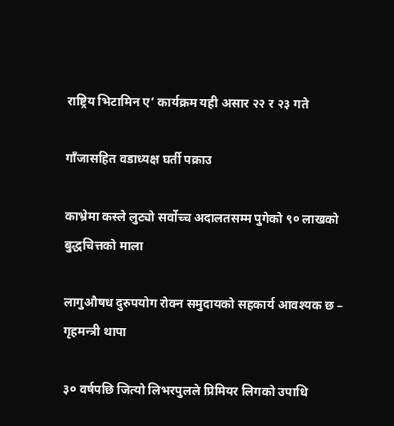राष्ट्रिय भिटामिन ए’ कार्यक्रम यही असार २२ र २३ गते

गाँजासहित वडाध्यक्ष घर्ती पक्राउ

काभ्रेमा कस्ले लुट्यो सर्वोच्च अदालतसम्म पुगेको ९० लाखको बुद्धचित्तको माला

लागुऔषध दुरुपयोग रोक्न समुदायको सहकार्य आवश्यक छ – गृहमन्त्री थापा

३० वर्षपछि जित्यो लिभरपुलले प्रिमियर लिगको उपाधि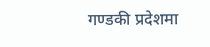गण्डकी प्रदेशमा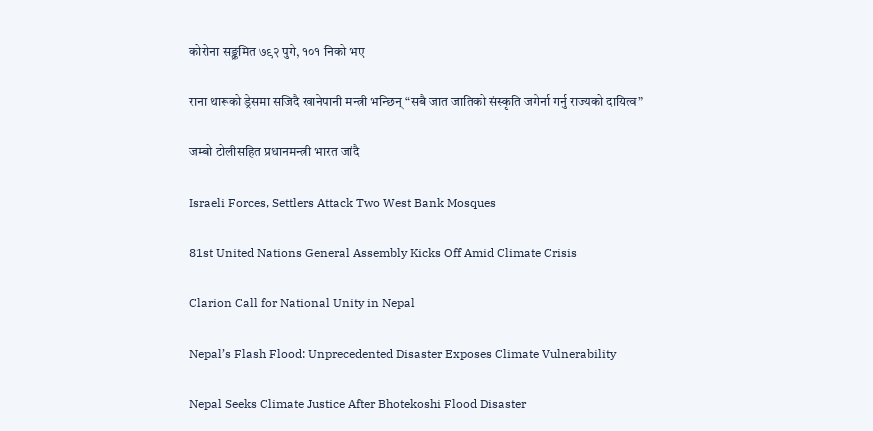कोरोना सङ्क्रमित ७९२ पुगे, १०१ निको भए

राना थारूको ड्रेसमा सजिदै खानेपानी मन्त्री भन्छिन् “सबै जात जातिको संस्कृति जगेर्ना गर्नु राज्यको दायित्व”

जम्बो टोलीसहित प्रधानमन्त्री भारत जांदै

Israeli Forces, Settlers Attack Two West Bank Mosques

81st United Nations General Assembly Kicks Off Amid Climate Crisis

Clarion Call for National Unity in Nepal

Nepal’s Flash Flood: Unprecedented Disaster Exposes Climate Vulnerability

Nepal Seeks Climate Justice After Bhotekoshi Flood Disaster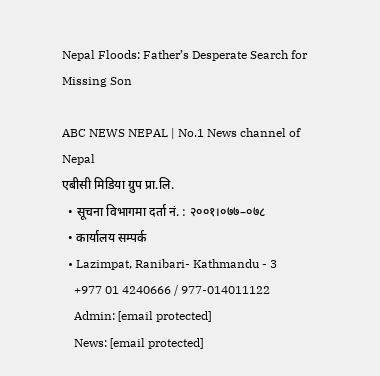Nepal Floods: Father’s Desperate Search for Missing Son

ABC NEWS NEPAL | No.1 News channel of Nepal
एबीसी मिडिया ग्रुप प्रा.लि.
  • सूचना विभागमा दर्ता नं. : २००१।०७७–०७८
  • कार्यालय सम्पर्क
  • Lazimpat, Ranibari- Kathmandu - 3
    +977 01 4240666 / 977-014011122
    Admin: [email protected]
    News: [email protected]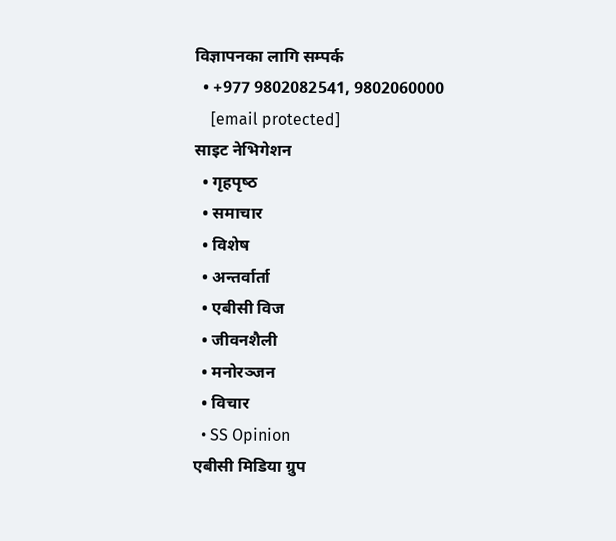विज्ञापनका लागि सम्पर्क
  • +977 9802082541, 9802060000
    [email protected]
साइट नेभिगेशन
  • गृहपृष्‍ठ
  • समाचार
  • विशेष
  • अन्तर्वार्ता
  • एबीसी विज
  • जीवनशैली
  • मनोरञ्जन
  • विचार
  • SS Opinion
एबीसी मिडिया ग्रुप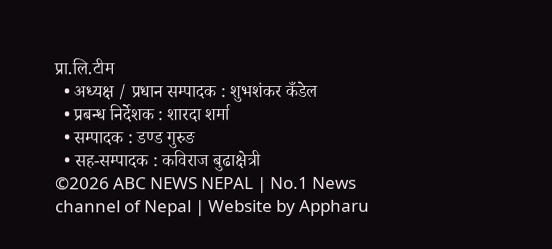प्रा.लि.टीम
  • अध्यक्ष / प्रधान सम्पादक : शुभशंकर कँडेल
  • प्रबन्ध निर्देशक : शारदा शर्मा
  • सम्पादक : डण्ड गुरुङ
  • सह-सम्पादक : कविराज बुढाक्षेत्री
©2026 ABC NEWS NEPAL | No.1 News channel of Nepal | Website by Appharu